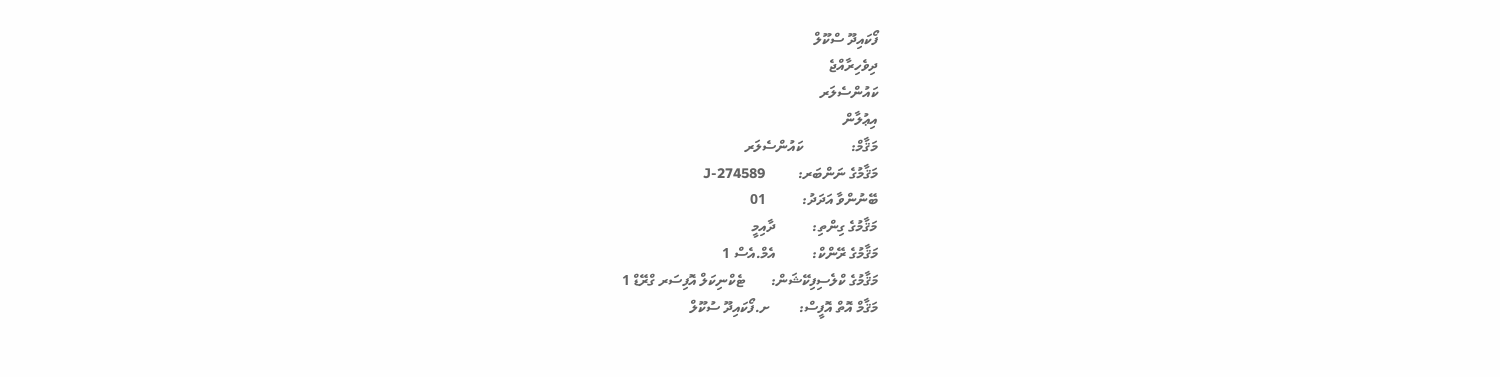ފޯކައިދޫ ސްކޫލް
ދިވެހިރާއްޖެ
ކައުންސެލަރ
އިޢުލާން
މަޤާމް:             ކައުންސެލަރ
މަޤާމުގެ ނަންބަރ:         J-274589
ބޭނުންވާ އަދަދު:          01
މަޤާމުގެ ގިންތި:          ދާއިމީ
މަޤާމުގެ ރޭންކް:          އެމް.އެސް 1
މަޤާމުގެ ކްލެސިފިކޭޝަން:       ޓެކްނިކަލް އޮފިސަރ ގްރޭޑް 1
މަޤާމް އޮތް އޮފީސް:        ށ.ފޯކައިދޫ ސުކޫލް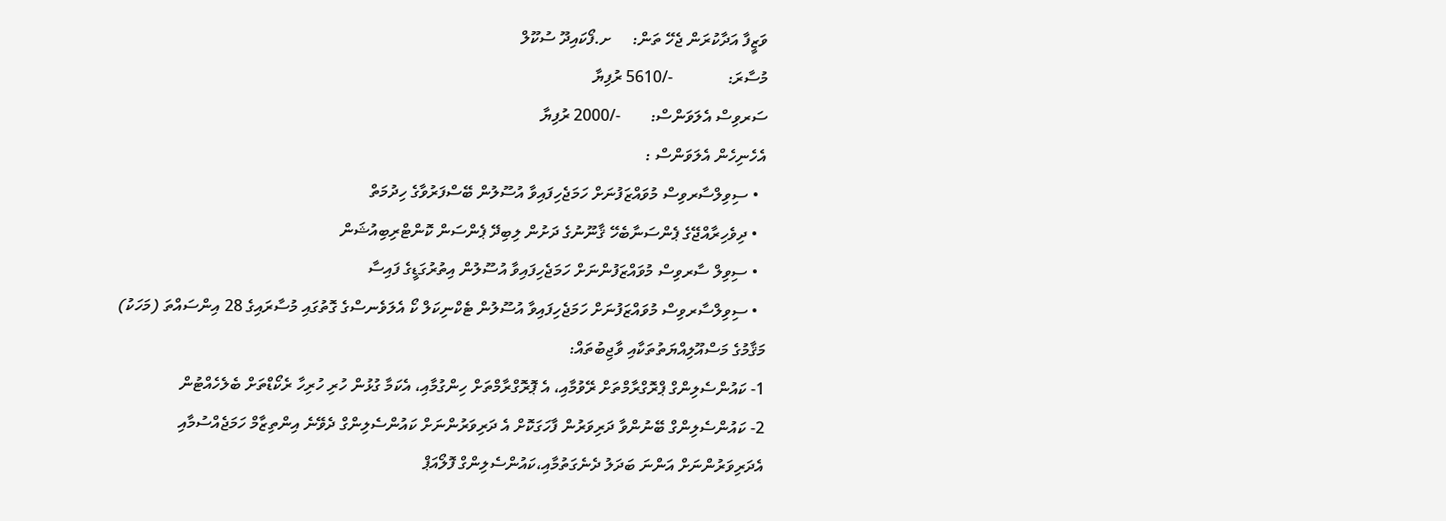ވަޒީފާ އަދާކުރަން ޖެހޭ ތަން:     ށ.ފޯކައިދޫ ސުކޫލް
މުސާރަ:             -/5610 ރުފިޔާ
ސަރވިސް އެލަވަންސް:       -/2000 ރުފިޔާ
އެހެނިހެން އެލަވަންސް :
  • ސިވިލްސާރވިސް މުވައްޒަފުނަށް ހަމަޖެހިފައިވާ އުސޫލުން ބޭސްފަރުވާގެ ހިދުމަތް
  • ދިވެހިރާއްޖޭގެ ޕެންސަނާބެހޭ ޤާނޫނުގެ ދަށުން ލިބިދޭ ޕެންސަން ކޮންޓްރިބިއުޝަން
  • ސިވިލް ސާރވިސް މުވައްޒަފުންނަށް ހަމަޖެހިފައިވާ އުސޫލުން އިތުރުގަޑީގެ ފައިސާ
  • ސިވިލްސާރވިސް މުވައްޒަފުނަށް ހަމަޖެހިފައިވާ އުސޫލުން ޓެކްނިކަލް ކޯ އެލަވެނސްގެ ގޮތުގައި މުސާރައިގެ 28 އިންސައްތަ (މަހަކު)
މަޤާމުގެ މަސްއޫލިއްޔަތުތަކާއި ވާޖިބުތައް:
1- ކައުންސެލިންގް ޕްރޮގްރާމްތަށް ރޭވުމާއި، އެ ޕޮރޮގްރާމްތަށް ހިންގުމާއި، އެކަމާ ގުޅުން ހުރި ހުރިހާ ރެކޯޑްތަށް ބެލެހެއްޓުން
2- ކައުންސެލިންގް ބޭނުންވާ ދަރިވަރުން ފާހަގަކޮށް އެ ދަރިވަރުންނަށް ކައުންސެލިންގް ދެވޭނެ އިންތިޒާމް ހަމަޖެއްސުމާއި އެދަރިވަރުންނަށް އަންނަ ބަދަލު ދެނެގަތުމާއި،ކައުންސެލިންގް ފޮލޯއަޕް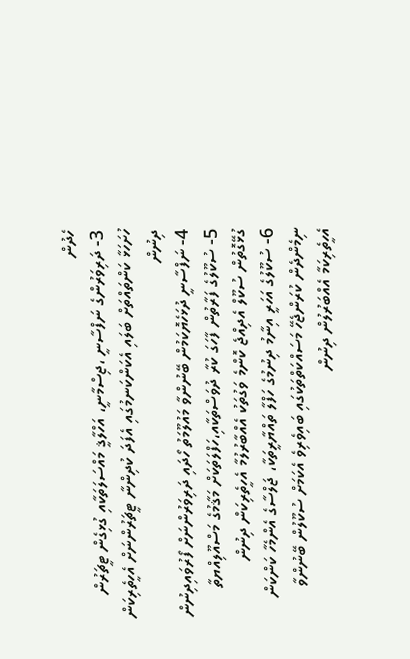ހެދުން
3- ދަރިވަރުންގެ ނަފްސާނީ ،ޖިސްމާނީ، އަހްލާޤީ މައްސަލަތަކާއި ގުޅިގެން ޓީޗަރުން ހުށަހަޅާ ކަންތައްތަށް ބަލައި އެކަންކަނމުގައި އެފަދަ ކުދިންނާ ޓީޗަރުންނަށް އެހީތެރިކަން ދިނުން
4- ނަފްސާނީ ދުޅަހެޔޮކަމުން ބޭނުންވާ މައުލޫމަތު ހޯދައި ދަރިވަރުންނަށް ފޯރުވައިދިނުން
5- ސުކޫލުގެ ފަރާތުން ފާހަގަ ކުރާ ދުވަސްތަކާއި،ހަފްލަތަކަށް މަޤާމުގެ މަސްއޫލިއްޔތާ ގުޅޭގޮތުން ސުކޫލް އެދިއްޖެ ކޮންމެ ވަގުތަކު އެއްބާރުލުމާ އެހީތެރިކަން ދިނުން
6- ސުކޫލުގެ އަހަރީ އިނާމު ދިނުމުގެ ހަފްލާ ތައްޔާރީތަކާ، ޖަލްސާގެ އެންމެހާ ކަންކަން ނިމެންދެން ކުރަންޖެހޭ މަސައްކަތްތަކުގައި ބައިވެރިވެ އެކަމަށް ސުކޫލުން ބޭނުންވާ އެހީތެރިކަމާ އެއްބަރުލުން ދިނުން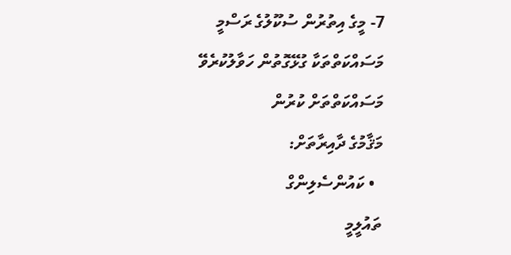7- މީގެ އިތުރުން ސުކޫލުގެ ރަސްމީ މަސައްކަތްތަކާ ގުޅޭގޮތުން ހަވާލުކުރެވޭ މަސައްކަތްތަށް ކުރުން
މަޤާމުގެ ދާއިރާތަށް:
  • ކައުންސެލިންގް
ތައުލީމީ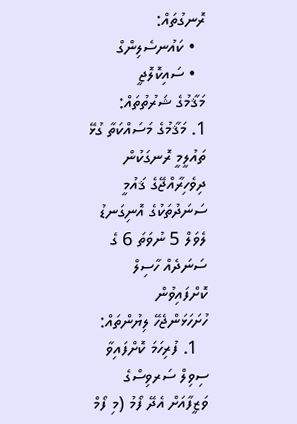ރޮނގުތައް:
  • ކައުނސެލިންގް
  • ސައިކޮލޮޖީ
މަޤާމުގެ ޝަރުތުތައް:
1. މަޤާމުގެ މަސައްކަތާ ގުޅޭ ތައުލީމީ ރޮނގަކުން ދިވެހިރާއްޖޭގެ ޤައުމީ ސަނަދުތަކުގެ އޮނިގަނޑު ލެވަލް 5 ނުވަތަ 6 ގެ ސަނަދެއް ހާސިލް ކޮށްފައިވުން
ހުށަހަޅަންޖެހޭ ލިޔުންތައް:
  1. ފުރިހަމަ ކޮށްފައިވާ ސިވިލް ސަރވިސްގެ ވަޒީފާއަށް އެދޭ ފޯމު (މި ފޯމް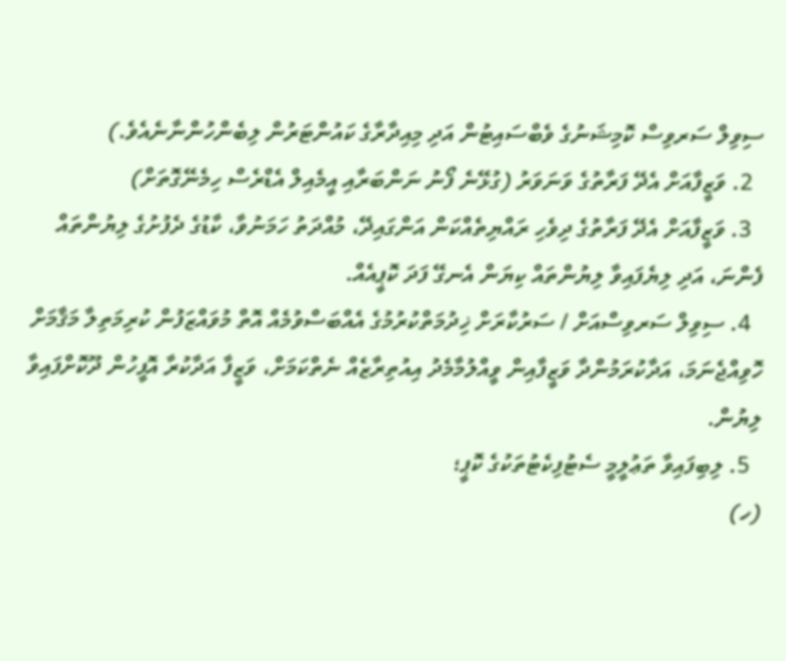ސިވިލް ސަރވިސް ކޮމިޝަނުގެ ވެބްސައިޓުން އަދި މިއިދާރާގެ ކައުންޓަރުން ލިބެންހުންނާނެއެވެ.)
  2. ވަޒީފާއަށް އެދޭ ފަރާތުގެ ވަނަވަރު (ގުޅޭނެ ފޯނު ނަންބަރާއި އީމެއިލް އެޑްރެސް ހިމެނޭގޮތަށް)
  3. ވަޒީފާއަށް އެދޭ ފަރާތުގެ ދިވެހި ރައްޔިތެއްކަން އަންގައިދޭ، މުއްދަތު ހަމަނުވާ، ކާޑުގެ ދެފުށުގެ ލިޔުންތައް ފެންނަ، އަދި ލިޔެފައިވާ ލިޔުންތައް ކިޔަން އެނގޭ ފަދަ ކޮޕީއެއް.
  4. ސިވިލް ސަރވިސްއަށް / ސަރުކާރަށް ޚިދުމަތްކުރުމުގެ އެއްބަސްވުމެއް އޮތް މުވައްޒަފުން ކުރިމަތިލާ މަޤާމަށް ހޮވިއްޖެނަމަ، އަދާކުރަމުންދާ ވަޒީފާއިން ވީއްލުމާމެދު އިއުތިރާޒެއް ނެތްކަމަށް، ވަޒީފާ އަދާކުރާ އޮފީހުން ދޫކޮށްފައިވާ ލިޔުން.
  5. ލިބިފައިވާ ތަޢުލީމީ ސެޓުފިކެޓުތަކުގެ ކޮޕީ؛
(ހ)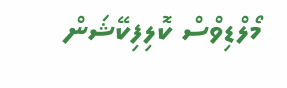މޯލްޑިވްސް ކޮލިފިކޭޝަން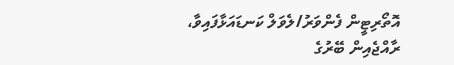އޮތޯރިޓީން ފެންވަރު/ލެވަލް ކަނޑައަޅާފައިވާ، ރާއްޖެއިން ބޭރުގެ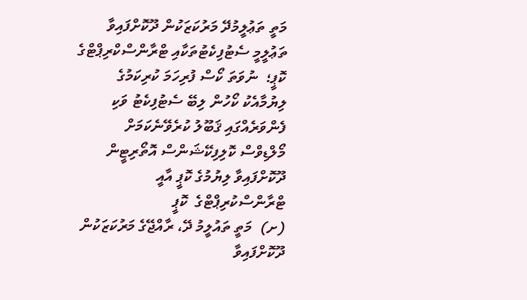މަތީ ތަޢުލީމުދޭ މަރުކަޒަކުން ދޫކޮށްފައިވާ ތަޢުލީމީ ސެޓުފިކެޓުތަކާއި ޓްރާންސްކްރިޕްޓްގެ ކޮޕީ؛  ނުވަތަ ކޯސް ފުރިހަމަ ކުރިކަމުގެ ލިޔުމާއެކު ކޯހުން ލިބޭ ސެޓުފިކެޓު ވަކި ފެންވަރެއްގައި ޤަބޫލު ކުރެވޭނެކަމަށް މޯލްޑިވްސް ކޮލިފިކޭޝަންސް އޮތޯރިޓީން ދޫކޮށްފައިވާ ލިޔުމުގެ ކޮޕީ އާއީ ޓްރާންސްކުރިޕްޓްގެ  ކޮޕީ
(ށ)  މަތީ ތައުލީމު ދޭ، ރާއްޖޭގެ މަރުކަޒަކުން ދޫކޮށްފައިވާ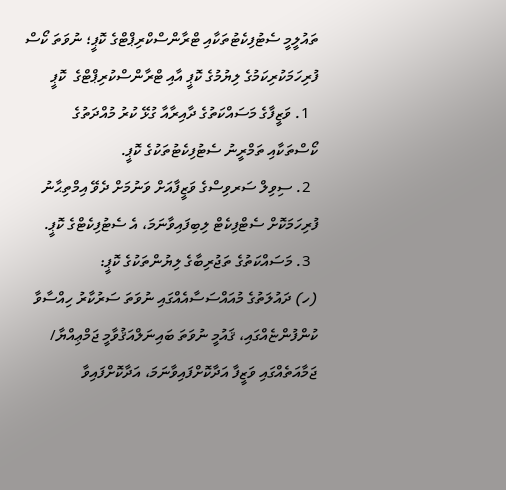ތައުލީމީ ސެޓުފިކެޓުތަކާއި ޓްރާންސްކްރިޕްޓްގެ ކޮޕީ؛ ނުވަތަ ކޯސް ފުރިހަމަކުރިކަމުގެ ލިޔުމުގެ ކޮޕީ އާއި ޓްރާންސްކުރިޕްޓްގެ  ކޮޕީ
  1. ވަޒީފާގެ މަސައްކަތުގެ ދާއިރާއާ ގުޅޭ ކުރު މުއްދަތުގެ ކޯސްތަކާއި ތަމްރީނު ސެޓުފިކެޓުތަކުގެ ކޮޕީ.
  2. ސިވިލް ސަރވިސްގެ ވަޒީފާއަށް ވަނުމަށް ދެވޭ އިމްތިޙާނު ފުރިހަމަކޮށް ސެޓްފިކެޓް ލިބިފައިވާނަމަ، އެ ސެޓުފިކެޓްގެ ކޮޕީ.
  3. މަސައްކަތުގެ ތަޖުރިބާގެ ލިޔުންތަކުގެ ކޮޕީ:
(ހ) ދައުލަތުގެ މުއައްސަސާއެއްގައި ނުވަތަ ސަރުކާރު ހިއްސާވާ ކުންފުންޏެއްގައި، ޤައުމީ ނުވަތަ ބައިނަލްއަޤުވާމީ ޖަމްޢިއްޔާ/ ޖަމާއަތެއްގައި ވަޒީފާ އަދާކޮށްފައިވާނަމަ، އަދާކޮށްފައިވާ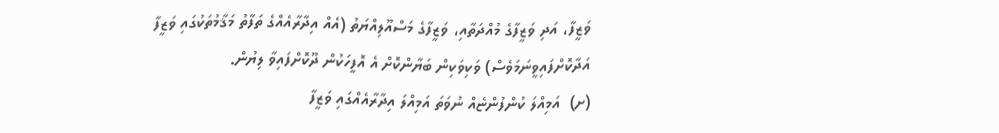ވަޒީފާ، އަދި ވަޒީފާގެ މުއްދަތާއި، ވަޒީފާގެ މަސްއޫލިއްޔަތު (އެއް އިދާރާއެއްގެ ތަފާތު މަޤާމުތަކުގައި ވަޒީފާ އަދާކޮށްފައިވީނަމަވެސް) ވަކިވަކިން ބަޔާންކޮށް އެ އޮފީހަކުން ދޫކޮށްފައިވާ ލިޔުން.
(ށ)  އަމިއްލަ ކުންފުންޏެއް ނުވަތަ އަމިއްލަ އިދާރާއެއްގައި ވަޒީފާ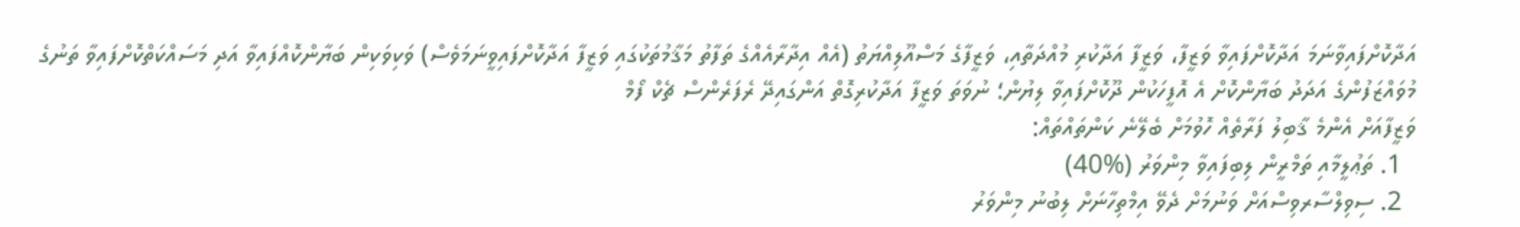އަދާކޮށްފައިވާނަމަ އަދާކޮށްފައިވާ ވަޒީފާ، ވަޒީފާ އަދާކުރި މުއްދަތާއި، ވަޒީފާގެ މަސްއޫލިއްޔަތު (އެއް އިދާރާއެއްގެ ތަފާތު މަޤާމުތަކުގައި ވަޒީފާ އަދާކޮށްފައިވީނަމަވެސް) ވަކިވަކިން ބަޔާންކޮއްފައިވާ އަދި މަސައްކަތްކޮށްފައިވާ ތަނުގެ މުވައްޒަފުންގެ އަދަދު ބަޔާންކޮށް އެ އޮފީހަކުން ދޫކޮށްފައިވާ ލިޔުން؛ ނުވަތަ ވަޒީފާ އަދާކުރިގޮތް އަންގައިދޭ ރެފަރެންސް ޗެކް ފޯމް
ވަޒީފާއަށް އެންމެ ޤާބިލު ފަރާތެއް ހޮވުމަށް ބެލޭނެ ކަންތައްތައް:
  1. ތަޢުލީމާއި ތަމްރީން ލިބިފައިވާ މިންވަރު (%40)
  2. ސިވިލްސާރވިސްއަށް ވަނުމަށް ދެވޭ އިމްތިހާނަށް ލިބުނު މިންވަރު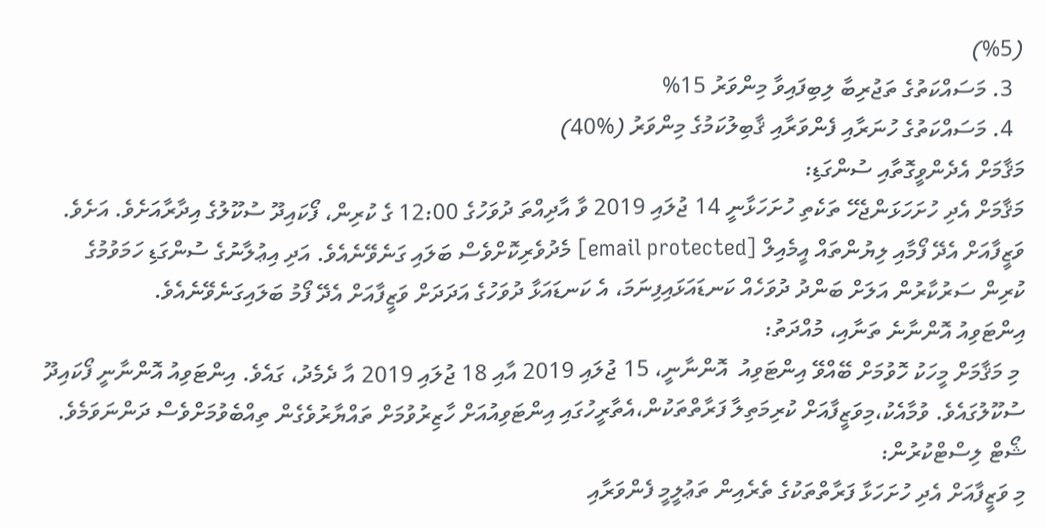(%5)
  3. މަސައްކަތުގެ ތަޖުރިބާ ލިބިފައިވާ މިންވަރު 15%
  4. މަސައްކަތުގެ ހުނަރާއި ފެންވަރާއި ޤާބިލުކަމުގެ މިންވަރު (%40)
މަޤާމަށް އެދެންވީގޮތާއި ސުންގަޑި:
މަޤާމަށް އެދި ހުށަހަޅަންޖެހޭ ތަކެތި ހުށަހަޅާނީ 14 ޖުލައި 2019 ވާ އާދިއްތަ ދުވަހުގެ 12:00 ގެ ކުރިން، ފޯކައިދޫ ސުކޫލުގެ އިދާރާއަށެވެ. އަށެވެ. ވަޒީފާއަށް އެދޭ ފޯމާއި ލިޔުންތައް އީމެއިލް [email protected] މެދުވެރިކޮށްވެސް ބަލައި ގަނެވޭނެއެވެ. އަދި އިޢުލާނުގެ ސުންގަޑި ހަމަވުމުގެ  ކުރިން ސަރުކާރުން އަލަށް ބަންދު ދުވަހެއް ކަނޑައަޅައިފިނަމަ، އެ ކަނޑައަޅާ ދުވަހުގެ އަދަދަށް ވަޒީފާއަށް އެދޭ ފޯމު ބަލައިގަނެވޭނެއެވެ.
އިންޓަވިއު އޮންނާނެ ތަނާއި، މުއްދަތު:
 މި މަޤާމަށް މީހަކު ހޮވުމަށް ބޭއްވޭ އިންޓަވިއު  އޮންނާނީ، 15 ޖުލައި 2019 އާއި 18 ޖުލައި 2019 އާ ދެމެދު، ގައެވެ. އިންޓަވިއު އޮންނާނީ ފޯކައިދޫ ސުކޫލުގައެވެ. ވުމާއެކު،މިވަޒީފާއަށް ކުރިމަތިލާ ފަރާތްތަކުން،އެތާރީހުގައި އިންޓަވިއުއަށް ހާޒިރުވުމަށް ތައްޔާރުވެގެން ތިއްބެވުމަށްވެސް ދަންނަވަމެވެ.
ޝޯޓް ލިސްޓްކުރުން:
މި ވަޒީފާއަށް އެދި ހުށަހަޅާ ފަރާތްތަކުގެ ތެރެއިން ތަޢުލީމީ ފެންވަރާއި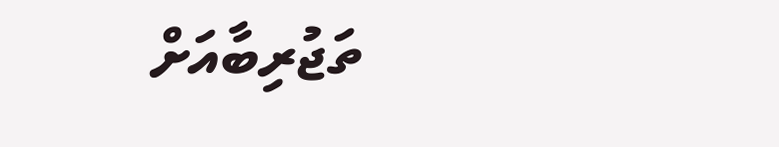ތަޖުރިބާއަށް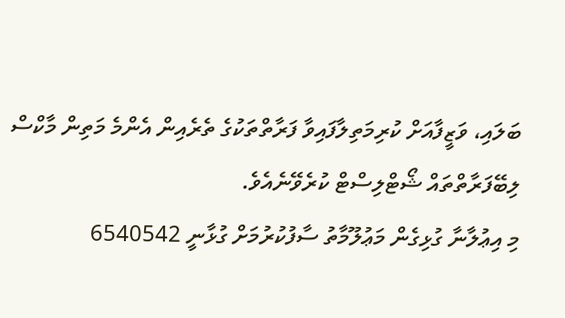ބަލައި، ވަޒީފާއަށް ކުރިމަތިލާފައިވާ ފަރާތްތަކުގެ ތެރެއިން އެންމެ މަތިން މާކްސް ލިބޭފަރާތްތައް ޝޯޓްލިސްޓް ކުރެވޭނެއެވެ.
މި އިޢުލާނާ ގުޅިގެން މަޢުލޫމާތު ސާފުކުރުމަށް ގުޅާނީ 6540542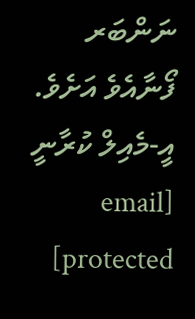ނަންބަރ ފޯނާއެވެ އަށެވެ. އީ-މެއިލް ކުރާނީ      [email protected]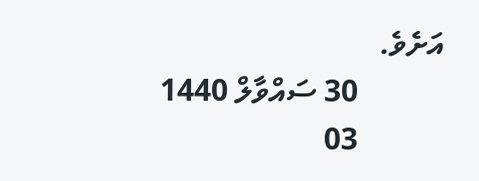އަށެވެ.
           30 ސައްވާލް 1440
           03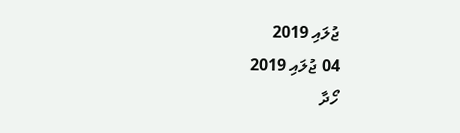ޖުލައި 2019
04 ޖުލައި 2019
ހޯދާ